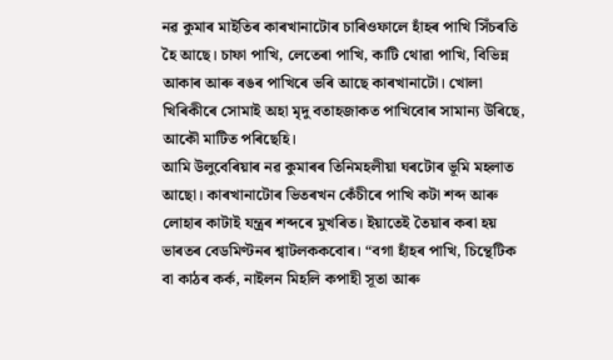নৱ কুমাৰ মাইতিৰ কাৰখানাটোৰ চাৰিওফালে হাঁহৰ পাখি সিঁচৰতি হৈ আছে। চাফা পাখি, লেতেৰা পাখি, কাটি থোৱা পাখি, বিভিন্ন আকাৰ আৰু ৰঙৰ পাখিৰে ভৰি আছে কাৰখানাটো। খোলা খিৰিকীৰে সোমাই অহা মৃদু বতাহজাকত পাখিবোৰ সামান্য উৰিছে, আকৌ মাটিত পৰিছেহি।
আমি উলুবেৰিয়াৰ নৱ কুমাৰৰ তিনিমহলীয়া ঘৰটোৰ ভূমি মহলাত আছো। কাৰখানাটোৰ ভিতৰখন কেঁচীৰে পাখি কটা শব্দ আৰু লোহাৰ কাটাই যন্ত্ৰৰ শব্দৰে মুখৰিত। ইয়াতেই তৈয়াৰ কৰা হয় ভাৰতৰ বেডমিণ্টনৰ শ্বাটলককবোৰ। “বগা হাঁহৰ পাখি, চিন্থেটিক বা কাঠৰ কৰ্ক, নাইলন মিহলি কপাহী সূতা আৰু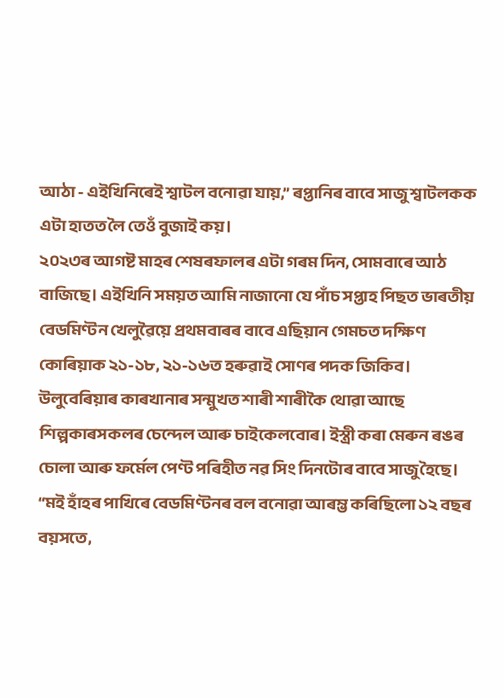আঠা - এইখিনিৰেই শ্বাটল বনোৱা যায়,” ৰপ্তানিৰ বাবে সাজু শ্বাটলকক এটা হাতত লৈ তেওঁ বুজাই কয়।
২০২৩ৰ আগষ্ট মাহৰ শেষৰফালৰ এটা গৰম দিন, সোমবাৰে আঠ বাজিছে। এইখিনি সময়ত আমি নাজানো যে পাঁচ সপ্তাহ পিছত ভাৰতীয় বেডমিণ্টন খেলুৱৈয়ে প্ৰথমবাৰৰ বাবে এছিয়ান গেমচত দক্ষিণ কোৰিয়াক ২১-১৮, ২১-১৬ত হৰুৱাই সোণৰ পদক জিকিব।
উলুবেৰিয়াৰ কাৰখানাৰ সন্মুখত শাৰী শাৰীকৈ থোৱা আছে শিল্পকাৰসকলৰ চেন্দেল আৰু চাইকেলবোৰ। ইস্ত্ৰী কৰা মেৰুন ৰঙৰ চোলা আৰু ফৰ্মেল পেণ্ট পৰিহীত নৱ সিং দিনটোৰ বাবে সাজু হৈছে।
“মই হাঁহৰ পাখিৰে বেডমিণ্টনৰ বল বনোৱা আৰম্ভ কৰিছিলো ১২ বছৰ বয়সতে,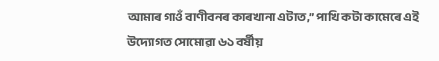আমাৰ গাওঁ বাণীবনৰ কাৰখানা এটাত,” পাখি কটা কামেৰে এই উদ্যোগত সোমোৱা ৬১ বৰ্ষীয়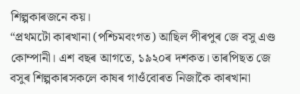শিল্পকাৰজনে কয়।
“প্ৰথমটো কাৰখানা (পশ্চিমবংগত) আছিল পীৰপুৰ জে বসু এণ্ড কোম্পানী। এশ বছৰ আগতে, ১৯২০ৰ দশকত। তাৰপিছত জে বসুৰ শিল্পকাৰসকলে কাষৰ গাওঁবোৰত নিজাকৈ কাৰখানা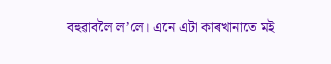বহুৱাবলৈ ল’লে। এনে এটা কাৰখানাতে মই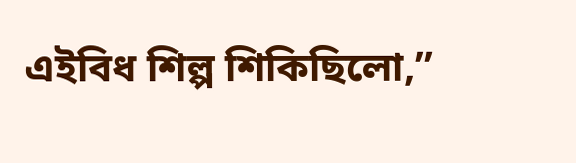এইবিধ শিল্প শিকিছিলো,”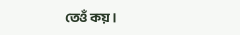তেওঁ কয়।